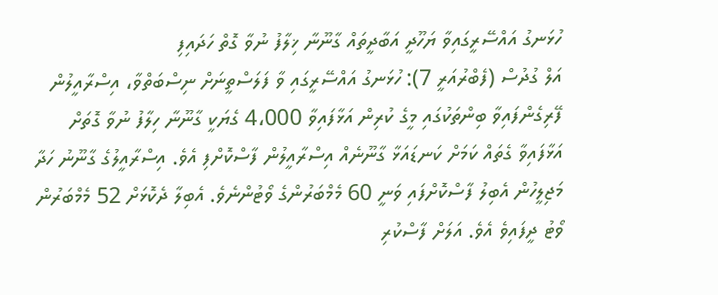ހުޅަނގު އައްސޭރީގައިވާ ޔަހޫދީ އަބާދީތައް ގާނޫނާ ޚިލާފު ނުވާ ގޮތް ހަދައިފި
އަލް ގުދުސް (ފެބްރުއަރީ 7): ހުޅަނގު އައްސޭރީގައި ވާ ފަލަސްތީނަށް ނިސްބަތްވާ، އިސްރާއީލުން ފޭރިގެންފައިވާ ބިންތަކުގައި މީގެ ކުރިން އަޅާފައިވާ 4،000 ގެޔަކީ ގާނޫނާ ހިލާފު ނުވާ ގޮތަށް އަޅާފައިވާ ގެތައް ކަމަށް ކަނޑައަޅާ ގާނޫނެއް އިސްރާއީލުން ފާސްކޮށްފި އެވެ. އިސްރާއީލުގެ ގާނޫނު ހަދާ މަޖިލީހުން އެބިލު ފާސްކޮށްފައި ވަނީ 60 މެމްބަރުންގެ ވޯޓުންނެވެ. އެބިލާ ދެކޮޅަށް 52 މެމްބަރުން ވޯޓު ދީފައިވެ އެވެ. އަލަށް ފާސްކުރި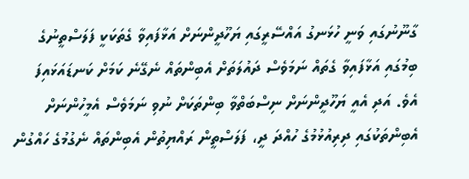ގާނޫނުގައި ވަނީ ހުޅަނގު އައްސޭރީގައި ޔަހޫދީންނަށް އަޅާފައިވާ ގެތަކަކީ ފަލަސްތީނުގެ ބިމުގައި އަޅާފައިވާ ގެތައް ނަމަވެސް ދައުލަތަށް އެބިންތައް ނެގޭނެ ކަމަށް ކަނޑައަޅައިފަ އެވެ. އަދި އެއީ ޔަހޫދީންނަށް ނިސްބަތްވާ ބިންތަކަށް ނުވި ނަމަވެސް އެމީހުންނަށް އެބިންތަކުގައި ދިރިއުޅުމުގެ ހުއްދަ ދީ، ފަލަސްތީން ރައްޔިތުން އެބިންތައް ނެގުމުގެ ހައްގުން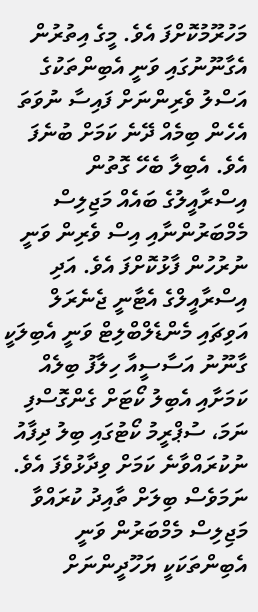މަހުރޫމުކޮށްފަ އެވެ. މީގެ އިތުރުން އެގާނޫނުގައި ވަނީ އެބިންތަކުގެ އަސްލު ވެރިންނަށް ފައިސާ ނުވަތަ އެހެން ބިމެއް ދޭނެ ކަމަށް ބުނެފަ އެވެ. އެބިލާ ބެހޭ ގޮތުން އިސްރާއީލުގެ ބައެއް މަޖިލިސް މެމްބަރުންނާއި އިސް ވެރިން ވަނީ ނުރުހުން ފާޅުކޮށްފަ އެވެ. އަދި އިސްރާއީލްގެ އެޓާނީ ޖެނެރަލް އަވިޗައި މެންޑެލްބްލިޓް ވަނީ އެބިލަކީ ގާނޫނު އަސާސީއާ ހިލާފު ބިލެއް ކަމަށާއި އެބިލު ކޯޓަށް ގެންގޮސްފި ނަމަ، ސުޕްރީމު ކޯޓުގައި ބިލު ދިފާއު ނުކުރައްވާނެ ކަމަށް ވިދާޅުވެފަ އެވެ. ނަމަވެސް ބިލަށް ތާއިދު ކުރައްވާ މަޖިލިސް މެމްބަރުން ވަނީ އެބިންތަކަކީ ޔަހޫދީންނަށް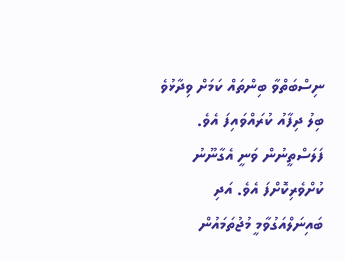ނިސްބަތްވާ ބިންތައް ކަމަށް ވިދާޅުވެ ބިލު ދިފާއު ކުރައްވައިފަ އެވެ. ފަލަސްތީނުން ވަނީ އެގާނޫނު ކުށްވެރިކޮށްފަ އެވެ. އަދި ބައިނަލްއަގުވާމީ މުޖުތަމައުން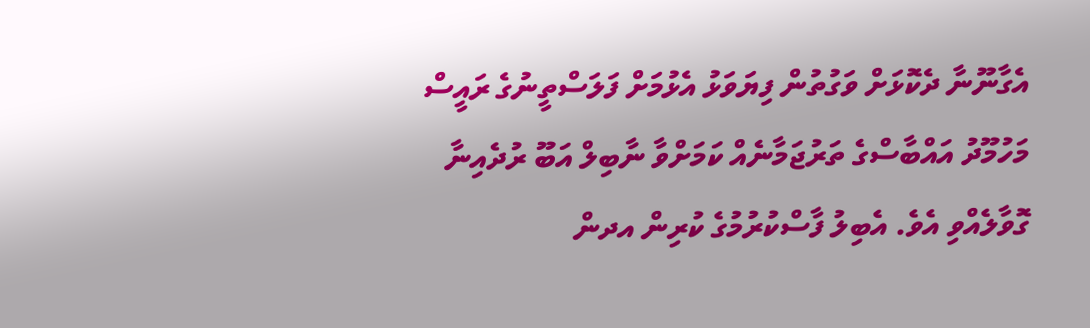އެގާނޫނާ ދެކޮޅަށް ވަގުތުން ފިޔަވަޅު އެޅުމަށް ފަލަސްތީނުގެ ރައީސް މަހުމޫދު އައްބާސްގެ ތަރުޖަމާނެއް ކަމަށްވާ ނާބިލް އަބޫ ރުދެއިނާ ގޮވާލެއްވި އެވެ. އެބިލު ފާސްކުރުމުގެ ކުރިން އދން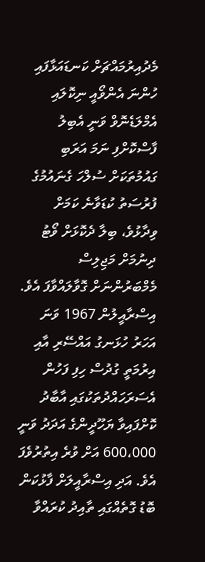މެދުއިރުމައްޗަށް ކަނޑައަޅާފައި ހުންނަ އެންވޯއީ ނިކޮލައި އެމްލަޑެނޮވް ވަނީ އެބިލު ފާސްކޮށްފި ނަމަ އަރަބި ގައުމުތަކަށް ސުލްހަ ގެނައުމުގެ ފުރުސަތު ކުޑަވާނެ ކަމަށް ވިދާޅުވެ، ބިލާ ދެކޮޅަށް ވޯޓު ދިނުމަށް މަޖިލިސް މެމްބަރުންނަށް ގޮވާލައްވާފަ އެވެ. އިސްރާއީލުން 1967 ވަނަ އަހަރު ހުޅަނގު އައްސޭރި އާއި އިރުމަތީ ގުދުސް ހިފި ފަހުން އެސަރަހައްދުތަކުގައި އާބާދު ކޮށްފައިވާ ޔަހޫދީންގެ އަދަދު ވަނީ 600،000 އަށް ވުރެ އިތުރުވެފަ އެވެ. އަދި އިސްރާއީލަށް ފާޅުކަން ބޮޑު ގޮތެއްގައި ތާއިދު ކުރައްވާ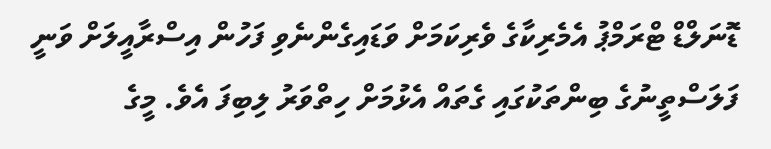ޑޮނަލްޑް ޓްރަމްޕު އެމެރިކާގެ ވެރިކަމަށް ވަޑައިގެންނެވި ފަހުން އިސްރާއީލަށް ވަނީ ފަލަސްތީނުގެ ބިންތަކުގައި ގެތައް އެޅުމަށް ހިތްވަރު ލިބިފަ އެވެ. މީގެ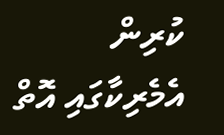ކުރިން އެމެރިކާގައި އޮތް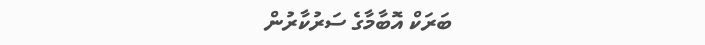ބަރަކް އޮބާމާގެ ސަރުކާރުން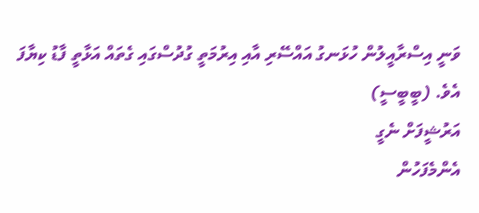ވަނީ އިސްރާއީލުން ހުޅަނގު އައްސޭރި އާއި އިރުމަތީ ގުދުސްގައި ގެތައް އަޅާތީ ފާޑު ކިޔާފަ އެވެ. (ބީބީސީ)
އަރުޝީފަށް ނެގީ
އެންމެފަހުން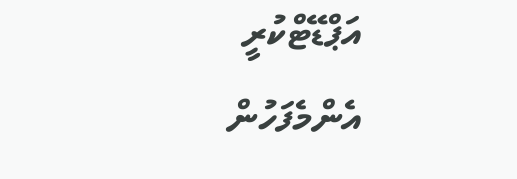އަޕްޑޭޓްކުރީ
އެންމެފަހުން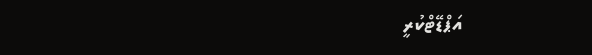އަޕްޑޭޓްކުރީ